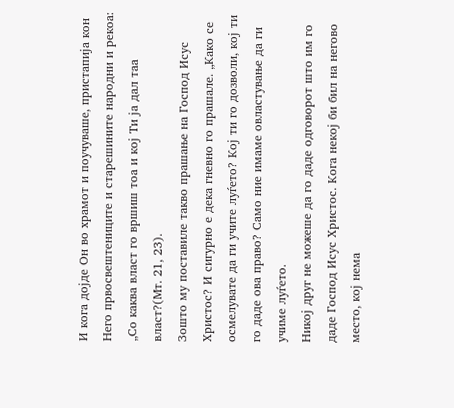И кога дојде Он во храмот и поучуваше, пристапија кон Него првосвештениците и старешините народни и рекоа: „Со каква власт го вршиш тоа и кој Ти ја дал таа власт?(Мт. 21, 23).
Зошто му поставиле такво прашање на Господ Исус Христос? И сигурно е дека гневно го прашале. „Како се осмелувате да ги учите луѓето? Кој ти го дозволи, кој ти го даде ова право? Само ние имаме овластување да ги учиме луѓето.
Никој друг не можеше да го даде одговорот што им го даде Господ Исус Христос. Кога некој би бил на негово место, кој нема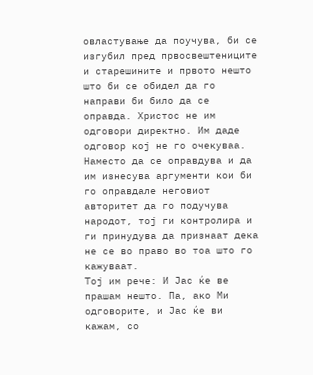овластување да поучува, би се изгубил пред првосвештениците и старешините и првото нешто што би се обидел да го направи би било да се оправда. Христос не им одговори директно. Им даде одговор кој не го очекуваа. Наместо да се оправдува и да им изнесува аргументи кои би го оправдале неговиот авторитет да го подучува народот, тој ги контролира и ги принудува да признаат дека не се во право во тоа што го кажуваат.
Тој им рече: И Јас ќе ве прашам нешто. Па, ако Ми одговорите, и Јас ќе ви кажам, со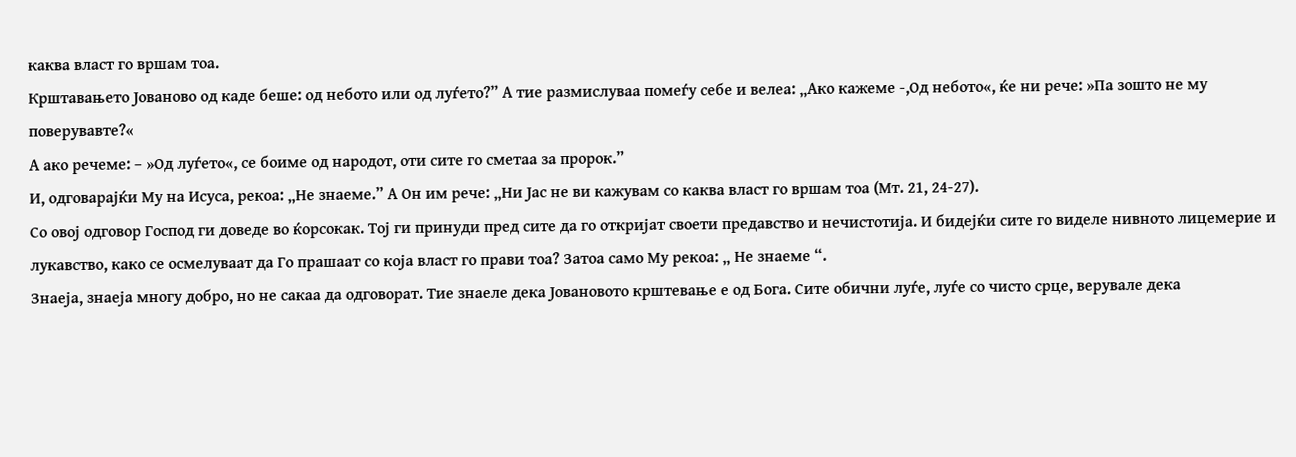каква власт го вршам тоа.
Крштавањето Јованово од каде беше: од небото или од луѓето?” А тие размислуваа помеѓу себе и велеа: „Ако кажеме -,Од небото«, ќе ни рече: »Па зошто не му поверувавте?«
А ако речеме: – »Од луѓето«, се боиме од народот, оти сите го сметаа за пророк.”
И, одговарајќи Му на Исуса, рекоа: „Не знаеме.” А Он им рече: „Ни Јас не ви кажувам со каква власт го вршам тоа (Мт. 21, 24-27).
Со овој одговор Господ ги доведе во ќорсокак. Тој ги принуди пред сите да го откријат своети предавство и нечистотија. И бидејќи сите го виделе нивното лицемерие и лукавство, како се осмелуваат да Го прашаат со која власт го прави тоа? Затоа само Му рекоа: „ Не знаеме “.
Знаеја, знаеја многу добро, но не сакаа да одговорат. Тие знаеле дека Јовановото крштевање е од Бога. Сите обични луѓе, луѓе со чисто срце, верувале дека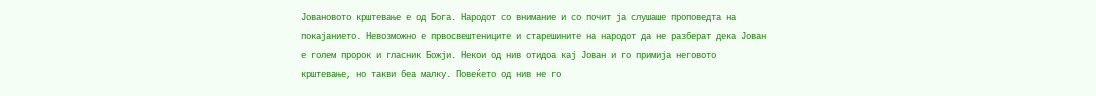Јовановото крштевање е од Бога. Народот со внимание и со почит ја слушаше проповедта на покајанието. Невозможно е првосвештениците и старешините на народот да не разберат дека Јован е голем пророк и гласник Божји. Некои од нив отидоа кај Јован и го примија неговото крштевање, но такви беа малку. Повеќето од нив не го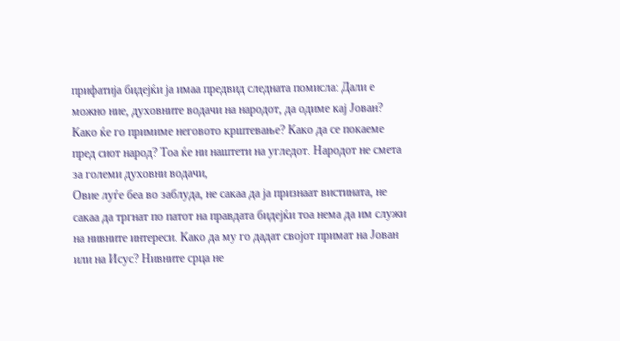прифатија бидејќи ја имаа предвид следната помисла: Дали е можно ние, духовните водачи на народот, да одиме кај Јован? Како ќе го примиме неговото крштевање? Како да се покаеме пред сиот народ? Тоа ќе ни наштети на угледот. Народот не смета за големи духовни водачи,
Овие луѓе беа во заблуда, не сакаа да ја признаат вистината, не сакаа да тргнат по патот на правдата бидејќи тоа нема да им служи на нивните интереси. Како да му го дадат својот примат на Јован или на Исус? Нивните срца не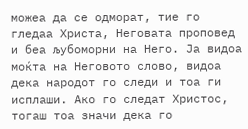можеа да се одморат, тие го гледаа Христа, Неговата проповед и беа љубоморни на Него. Ја видоа моќта на Неговото слово, видоа дека народот го следи и тоа ги исплаши. Ако го следат Христос, тогаш тоа значи дека го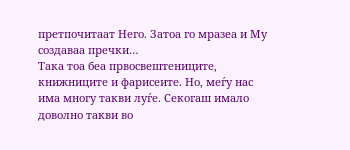претпочитаат Него. Затоа го мразеа и Му создаваа пречки…
Така тоа беа првосвештениците, книжниците и фарисеите. Но, меѓу нас има многу такви луѓе. Секогаш имало доволно такви во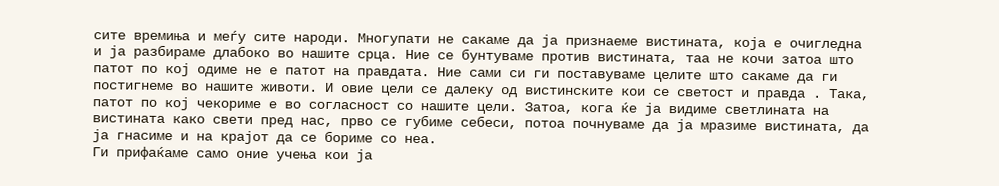сите времиња и меѓу сите народи. Многупати не сакаме да ја признаеме вистината, која е очигледна и ја разбираме длабоко во нашите срца. Ние се бунтуваме против вистината, таа не кочи затоа што патот по кој одиме не е патот на правдата. Ние сами си ги поставуваме целите што сакаме да ги постигнеме во нашите животи. И овие цели се далеку од вистинските кои се светост и правда . Така, патот по кој чекориме е во согласност со нашите цели. Затоа, кога ќе ја видиме светлината на вистината како свети пред нас, прво се губиме себеси, потоа почнуваме да ја мразиме вистината, да ја гнасиме и на крајот да се бориме со неа.
Ги прифаќаме само оние учења кои ја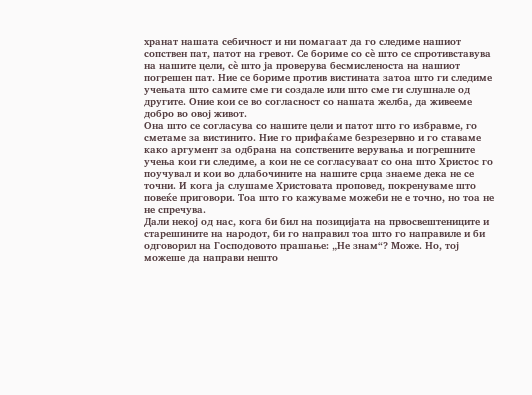хранат нашата себичност и ни помагаат да го следиме нашиот сопствен пат, патот на гревот. Се бориме со сè што се спротивставува на нашите цели, сè што ја проверува бесмисленоста на нашиот погрешен пат. Ние се бориме против вистината затоа што ги следиме учењата што самите сме ги создале или што сме ги слушнале од другите. Оние кои се во согласност со нашата желба, да живееме добро во овој живот.
Она што се согласува со нашите цели и патот што го избравме, го сметаме за вистинито. Ние го прифаќаме безрезервно и го ставаме како аргумент за одбрана на сопствените верувања и погрешните учења кои ги следиме, а кои не се согласуваат со она што Христос го поучувал и кои во длабочините на нашите срца знаеме дека не се точни. И кога ја слушаме Христовата проповед, покренуваме што повеќе приговори. Тоа што го кажуваме можеби не е точно, но тоа не не спречува.
Дали некој од нас, кога би бил на позицијата на првосвештениците и старешините на народот, би го направил тоа што го направиле и би одговорил на Господовото прашање: „Не знам“? Може. Но, тој можеше да направи нешто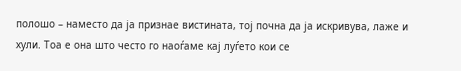полошо – наместо да ја признае вистината, тој почна да ја искривува, лаже и хули. Тоа е она што често го наоѓаме кај луѓето кои се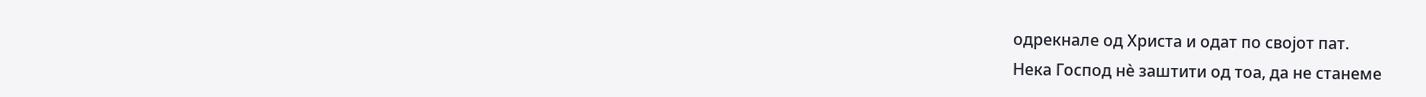одрекнале од Христа и одат по својот пат.
Нека Господ нè заштити од тоа, да не станеме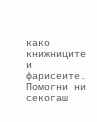како книжниците и фарисеите. Помогни ни секогаш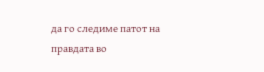да го следиме патот на правдата во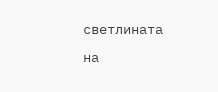светлината на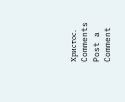Христос.
Comments
Post a Comment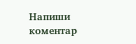Напиши коментар